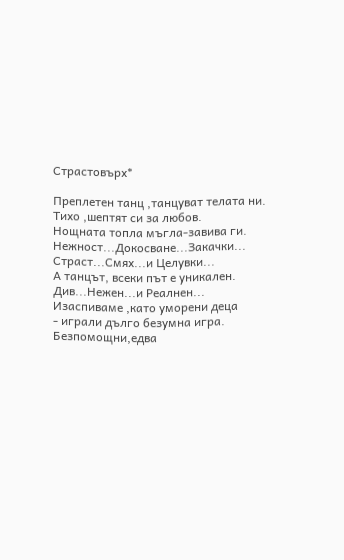Страстовърх*

Преплетен танц ,танцуват телата ни.
Тихо ,шептят си за любов.
Нощната топла мъгла-завива ги.
Нежност...Докосване...Закачки...
Страст...Смях...и Целувки...
А танцът, всеки път е уникален.
Див...Нежен...и Реалнен...
Изаспиваме ,като уморени деца
- играли дълго безумна игра.
Безпомощни,едва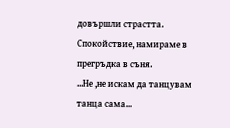довършли страстта.
Спокойствие, намираме в прегръдка в съня.
...Не ,не искам да танцувам танца сама...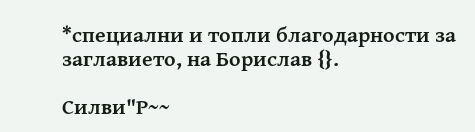*специални и топли благодарности за заглавието, на Борислав {}.

Силви"Р~~